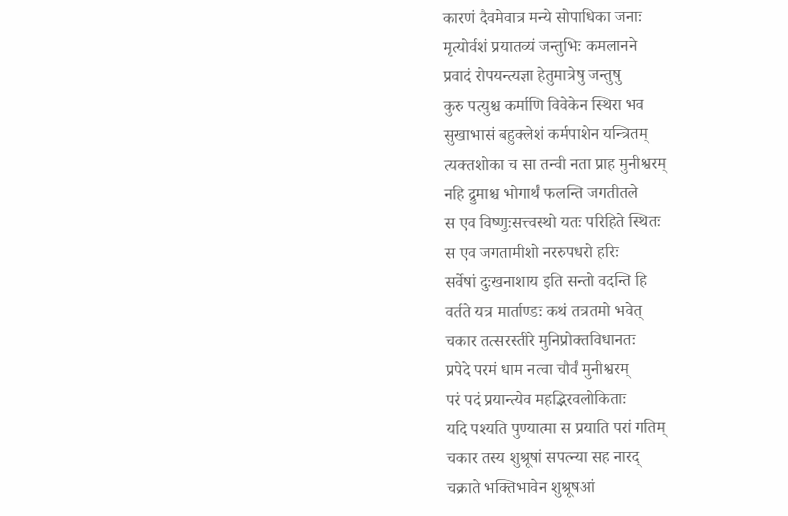कारणं दैवमेवात्र मन्ये सोपाधिका जनाः
मृत्योर्वशं प्रयातव्यं जन्तुभिः कमलानने
प्रवादं रोपयन्त्यज्ञा हेतुमात्रेषु जन्तुषु
कुरु पत्युश्च कर्माणि विवेकेन स्थिरा भव
सुखाभासं बहुक्लेशं कर्मपाशेन यन्त्रितम्
त्यक्तशोका च सा तन्वी नता प्राह मुनीश्वरम्
नहि द्रुमाश्च भोगार्थं फलन्ति जगतीतले
स एव विष्णुःसत्त्वस्थो यतः परिहिते स्थितः
स एव जगतामीशो नररुपधरो हरिः
सर्वेषां दुःखनाशाय इति सन्तो वदन्ति हि
वर्तते यत्र मार्ताण्डः कथं तत्रतमो भवेत्
चकार तत्सरस्तीरे मुनिप्रोक्तविधानतः
प्रपेदे परमं धाम नत्वा चौर्वं मुनीश्वरम्
परं पदं प्रयान्त्येव महद्भिरवलोकिताः
यदि पश्यति पुण्यात्मा स प्रयाति परां गतिम्
चकार तस्य शुश्रूषां सपत्न्या सह नारद्
चक्राते भक्तिभावेन शुश्रूषआं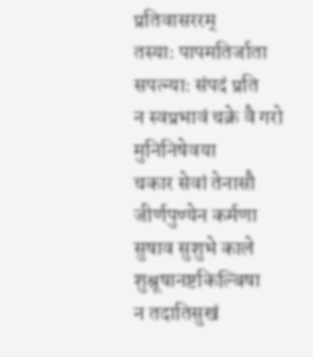प्रतिवासररम्
तस्याः पापमतिर्जाता सपत्न्याः संपदं प्रति
न स्वप्रभावं चक्रे वै गरो मुनिनिषेवया
चकार सेवां तेनासौ जीर्णपुण्येन कर्मणा
सुषाव सुशुभे काले शुश्रूषानष्टकिल्बिषा
न तदातिसुखं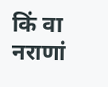किं वा नराणां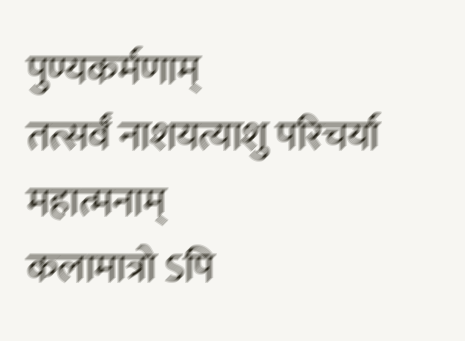पुण्यकर्मणाम्
तत्सर्वं नाशयत्याशु परिचर्या महात्मनाम्
कलामात्रो ऽपि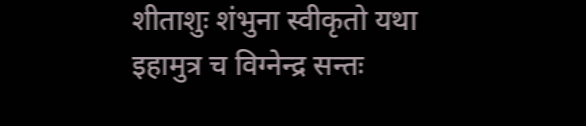शीताशुः शंभुना स्वीकृतो यथा
इहामुत्र च विग्नेन्द्र सन्तः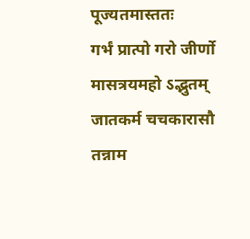पूज्यतमास्ततः
गर्भं प्रात्पो गरो जीर्णो मासत्रयमहो ऽद्भुतम्
जातकर्म चचकारासौ तन्नाम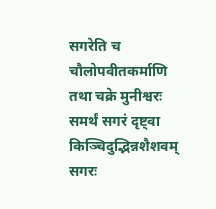सगरेति च
चौलोपवीतकर्माणि तथा चक्रे मुनीश्वरः
समर्थं सगरं दृष्ट्वा किञ्चिदुद्भिन्नशैशवम्
सगरः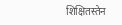शिक्षितस्तेन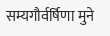सम्यगौर्वर्षिणा मुने